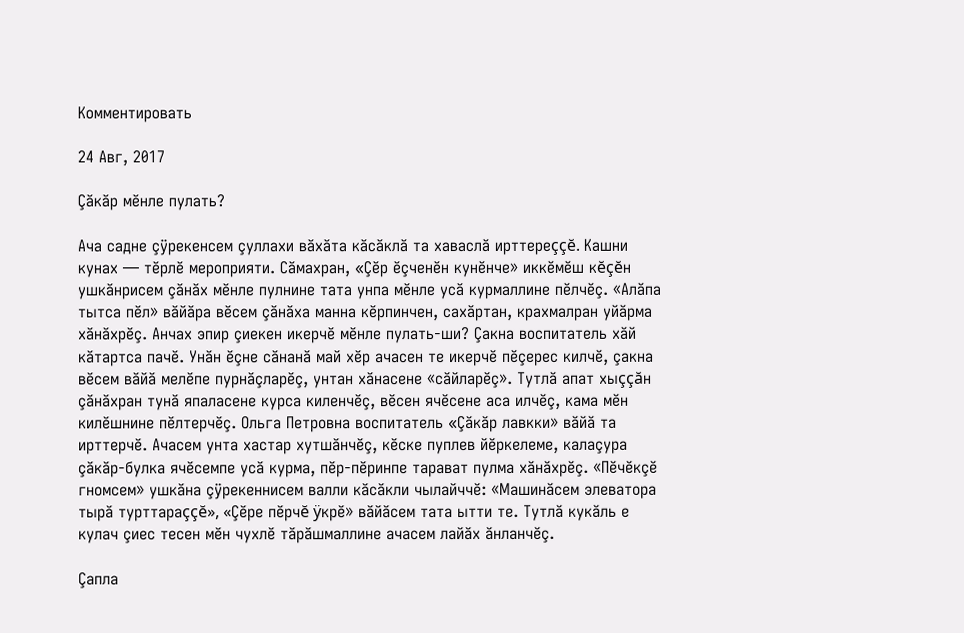Комментировать

24 Авг, 2017

Çăкăр мĕнле пулать?

Ача садне çÿрекенсем çуллахи вăхăта кăсăклă та хаваслă ирттереççĕ. Кашни кунах — тĕрлĕ мероприяти. Сăмахран, «Çĕр ĕçченĕн кунĕнче» иккĕмĕш кĕçĕн ушкăнрисем çăнăх мĕнле пулнине тата унпа мĕнле усă курмаллине пĕлчĕç. «Алăпа тытса пĕл» вăйăра вĕсем çăнăха манна кĕрпинчен, сахăртан, крахмалран уйăрма хăнăхрĕç. Анчах эпир çиекен икерчĕ мĕнле пулать-ши? Çакна воспитатель хăй кăтартса пачĕ. Унăн ĕçне сăнанă май хĕр ачасен те икерчĕ пĕçерес килчĕ, çакна вĕсем вăйă мелĕпе пурнăçларĕç, унтан хăнасене «сăйларĕç». Тутлă апат хыççăн çăнăхран тунă япаласене курса киленчĕç, вĕсен ячĕсене аса илчĕç, кама мĕн килĕшнине пĕлтерчĕç. Ольга Петровна воспитатель «Çăкăр лавкки» вăйă та ирттерчĕ. Ачасем унта хастар хутшăнчĕç, кĕске пуплев йĕркелеме, калаçура çăкăр-булка ячĕсемпе усă курма, пĕр-пĕринпе тарават пулма хăнăхрĕç. «Пĕчĕкçĕ гномсем» ушкăна çÿрекеннисем валли кăсăкли чылайччĕ: «Машинăсем элеватора тырă турттараççĕ», «Çĕре пĕрчĕ ÿкрĕ» вăйăсем тата ытти те. Тутлă кукăль е кулач çиес тесен мĕн чухлĕ тăрăшмаллине ачасем лайăх ăнланчĕç.

Çапла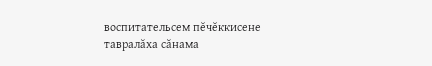воспитательсем пĕчĕккисене тавралăха сăнама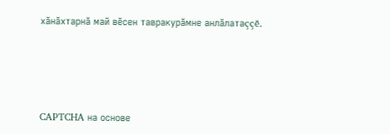хăнăхтарнă май вĕсен тавракурăмне анлăлатаççĕ.





CAPTCHA на основе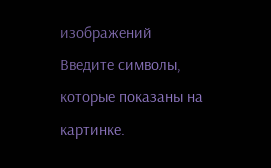изображений
Введите символы, которые показаны на картинке.